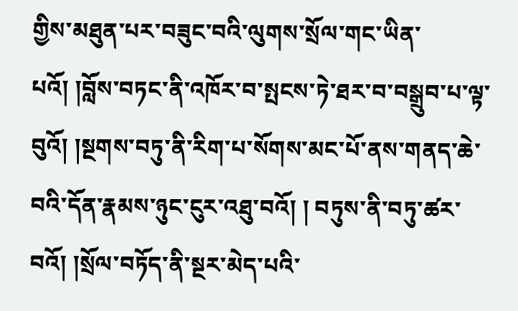གྱིས་མཐུན་པར་བཟུང་བའི་ལུགས་སྲོལ་གང་ཡིན་པའོ། །བློས་བཏང་ནི་འཁོར་བ་སྤངས་ཏེ་ཐར་བ་བསྒྲུབ་པ་ལྟ་བུའོ། །སྔགས་བཏུ་ནི་རིག་པ་སོགས་མང་པོ་ནས་གནད་ཆེ་བའི་དོན་རྣམས་ཉུང་ངུར་འཐུ་བའོ། ། བཏུས་ནི་བཏུ་ཚར་བའོ། །སྲོལ་བཏོད་ནི་སྔར་མེད་པའི་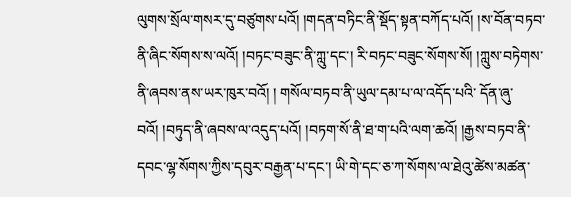ལུགས་སྲོལ་གསར་དུ་བཙུགས་པའོ། །གདན་བཏིང་ནི་སྡོད་སྟན་བཀོད་པའོ། །ས་བོན་བཏབ་ནི་ཞིང་སོགས་ས་ལའོ། །བཏང་བཟུང་ནི་ཀླུ་དང་། རི་བཏང་བཟུང་སོགས་སོ། །ཀླུས་བཏེགས་ནི་ཞབས་ནས་ཡར་ཁུར་བའོ། ། གསོལ་བཏབ་ནི་ཡུལ་དམ་པ་ལ་འདོད་པའི་ དོན་ཞུ་བའོ། །བཏུད་ནི་ཞབས་ལ་འདུད་པའོ། །བཏག་སོ་ནི་ཐ་ག་པའི་ལག་ཆའོ། །རྒྱས་བཏབ་ནི་དབང་ལྷ་སོགས་ཀྱིས་དབུར་བརྒྱན་པ་དང་། ཡི་གེ་དང་ཅ་ཀ་སོགས་ལ་ཐེའུ་ཚེས་མཚན་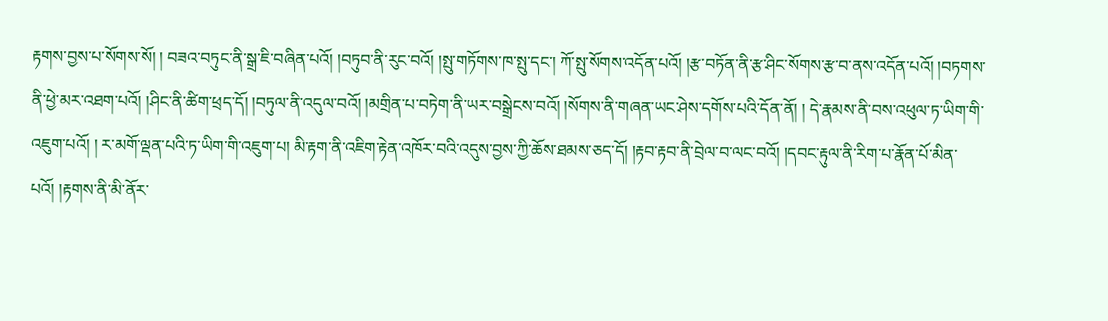རྟགས་བྱས་པ་སོགས་སོ། ། བཟའ་བཏུང་ནི་སྒྲ་ཇི་བཞིན་པའོ། །བཏུབ་ནི་རུང་བའོ། །སྤུ་གཏོགས་ཁ་སྤུ་དང་། ཀོ་སྤུ་སོགས་འདོན་པའོ། །རྩ་བཏོན་ནི་རྩ་ཤིང་སོགས་རྩ་བ་ནས་འདོན་པའོ། །བཏགས་ནི་ཕྱེ་མར་འཐག་པའོ། །ཤིང་ནི་ཚིག་ཕྲད་དོ། །བཏུལ་ནི་འདུལ་བའོ། །མགྲིན་པ་བཏེག་ནི་ཡར་བསྒྲེངས་བའོ། །སོགས་ནི་གཞན་ཡང་ཤེས་དགོས་པའི་དོན་ནོ། ། དེ་རྣམས་ནི་བས་འཕུལ་ཏ་ཡིག་གི་འཇུག་པའོ། ། ར་མགོ་ལྡན་པའི་ཏ་ཡིག་གི་འཇུག་པ། མི་རྟག་ནི་འཇིག་རྟེན་འཁོར་བའི་འདུས་བྱས་ཀྱི་ཆོས་ཐམས་ཅད་དོ། །རྟབ་རྟབ་ནི་བྲེལ་བ་ལང་བའོ། །དབང་རྟུལ་ནི་རིག་པ་རྣོན་པོ་མིན་པའོ། །རྟགས་ནི་མི་ནོར་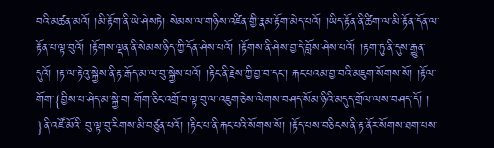བའི་མཚན་མའོ། །མི་རྟོག་ནི་ཡེ་ཤེསཏེ། སེམས་ལ་གཉིས་འཛིན་གྱི་རྣམ་རྟོག་མེད་པའོ། །ཡིད་རྟོན་ནི་ཚིག་ལ་མི་རྟོན་དོན་ལ་རྟོན་པ་ལྟ་བུའོ། །རྟོགས་ལྡན་ནི་སེམས་ཉིད་ཀྱི་དོན་ཤེས་པའོ། །རྟོགས་ནི་ཤེས་བྱ་དེ་བློས་ཤེས་པའོ། །རྟག་ཏུ་ནི་དུས་རྒྱུན་དུའོ། །རྟ་ལ་རྟེའུ་སྐྱེས་ནི་རྟ་རྒོད་མ་ལ་བུ་སྐྱེས་པའོ། །རྟིང་ནི་རྗེས་ཀྱི་བྱ་བ་དང་། རྐང་པའམ་བྱ་བའི་མཇུག་སོགས་སོ། །རྟོལ་གོག་{བྱིས་པ་ཤེད་མ་སྐྱེ་བ། གོག་ཅིང་འགྲོ་བ་ལྟ་བུ་ལ་འཇུག་ཅེས་ལེགས་བཤད་སོམ་ཉིའི་མདུད་གྲོལ་ལས་བཤད་དོ། ། }ནི་འཛོ་མོའི་ བུ་ལྟ་བུ་རིགས་མི་བཙུན་པའོ། །རྟིང་པ་ནི་རྐང་པའི་སོགས་སོ། །རྟོད་པས་བཅིངས་ནི་རྟ་ནོར་སོགས་ཐག་པས་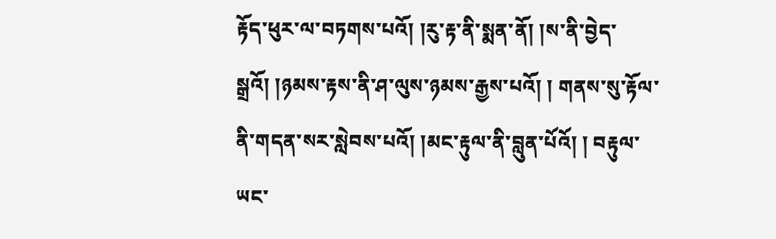རྟོད་ཕུར་ལ་བཏགས་པའོ། །རུ་རྟ་ནི་སྨན་ནོ། །ས་ནི་བྱེད་སྒྲའོ། །ཉམས་རྟས་ནི་ཤ་ལུས་ཉམས་རྒྱས་པའོ། ། གནས་སུ་རྟོལ་ནི་གདན་སར་སླེབས་པའོ། །མང་རྟུལ་ནི་བླུན་པོའོ། ། བརྟུལ་ཡང་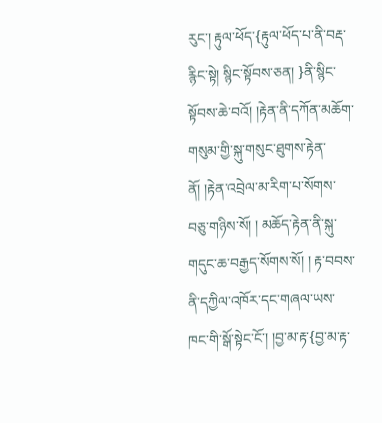རུང་། རྟུལ་ཕོད་{རྟུལ་ཕོད་པ་ནི་བརྡ་རྙིང་སྟེ། སྙིང་སྟོབས་ཅན། }ནི་སྙིང་སྟོབས་ཆེ་བའོ། །རྟེན་ནི་དཀོན་མཆོག་གསུམ་གྱི་སྐུ་གསུང་ཐུགས་རྟེན་ནོ། །རྟེན་འབྲེལ་མ་རིག་པ་སོགས་བཅུ་གཉིས་སོ། ། མཆོད་རྟེན་ནི་སྐུ་གདུང་ཆ་བརྒྱད་སོགས་སོ། ། རྟ་བབས་ནི་དཀྱིལ་འཁོར་དང་གཞལ་ཡས་ཁང་གི་སྒོ་སྟེང་ངོ་། །བྱ་མ་རྟ་{བྱ་མ་རྟ་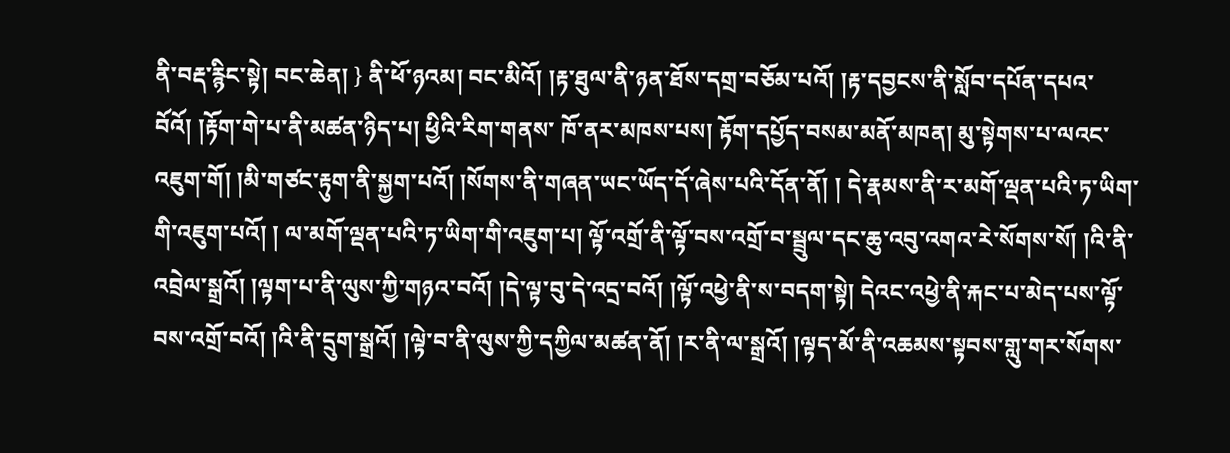ནི་བརྡ་རྙིང་སྟེ། བང་ཆེན། } ནི་ཕོ་ཉའམ། བང་མིའོ། །རྟ་ཐུལ་ནི་ཉན་ཐོས་དགྲ་བཅོམ་པའོ། །རྟ་དབྱངས་ནི་སློབ་དཔོན་དཔའ་བོའོ། །རྟོག་གེ་པ་ནི་མཚན་ཉིད་པ། ཕྱིའི་རིག་གནས་ ཁོ་ནར་མཁས་པས། རྟོག་དཔྱོད་བསམ་མནོ་མཁན། མུ་སྟེགས་པ་ལའང་འཇུག་གོ། །མི་གཙང་རྟུག་ནི་སྐྱག་པའོ། །སོགས་ནི་གཞན་ཡང་ཡོད་དོ་ཞེས་པའི་དོན་ནོ། ། དེ་རྣམས་ནི་ར་མགོ་ལྡན་པའི་ཏ་ཡིག་གི་འཇུག་པའོ། ། ལ་མགོ་ལྡན་པའི་ཏ་ཡིག་གི་འཇུག་པ། ལྟོ་འགྲོ་ནི་ལྟོ་བས་འགྲོ་བ་སྦྲུལ་དང་ཆུ་འབུ་འགའ་རེ་སོགས་སོ། །འི་ནི་འབྲེལ་སྒྲའོ། །ལྟག་པ་ནི་ལུས་ཀྱི་གཉའ་བའོ། །དེ་ལྟ་བུ་དེ་འདྲ་བའོ། །ལྟོ་འཕྱེ་ནི་ས་བདག་སྟེ། དེའང་འཕྱེ་ནི་རྐང་པ་མེད་པས་ལྟོ་བས་འགྲོ་བའོ། །འི་ནི་དྲུག་སྒྲའོ། །ལྟེ་བ་ནི་ལུས་ཀྱི་དཀྱིལ་མཚན་ནོ། །ར་ནི་ལ་སྒྲའོ། །ལྟད་མོ་ནི་འཆམས་སྟབས་གླུ་གར་སོགས་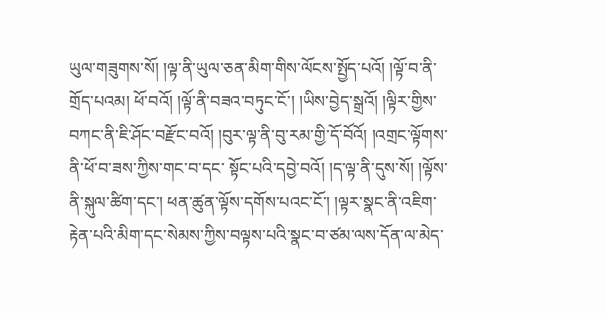ཡུལ་གཟུགས་སོ། །ལྟ་ནི་ཡུལ་ཅན་མིག་གིས་ལོངས་སྤྱོད་པའོ། །ལྟོ་བ་ནི་གྲོད་པའམ། ཕོ་བའོ། །ལྟོ་ནི་བཟའ་བཏུང་ངོ་། །ཡིས་བྱེད་སྒྲའོ། །ལྟིར་གྱིས་བཀང་ནི་ཇི་ཤོང་བརྫོང་བའོ། །བུར་ལྟ་ནི་བུ་རམ་གྱི་དོ་བོའོ། །འགྲང་ལྟོགས་ནི་ཕོ་བ་ཟས་ཀྱིས་གང་བ་དང་ སྟོང་པའི་དབྱེ་བའོ། །ད་ལྟ་ནི་དུས་སོ། །ལྟོས་ནི་སྐུལ་ཚིག་དང་། ཕན་ཚུན་ལྟོས་དགོས་པའང་ངོ་། །ལྟར་སྣང་ནི་འཇིག་རྟེན་པའི་མིག་དང་སེམས་ཀྱིས་བལྟས་པའི་སྣང་བ་ཙམ་ལས་དོན་ལ་མེད་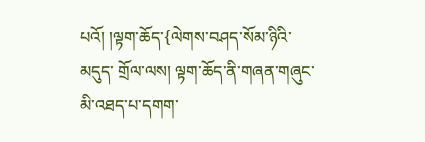པའོ། །ལྟག་ཆོད་{ལེགས་བཤད་སོམ་ཉིའི་མདུད་ གྲོལ་ལས། ལྟག་ཆོད་ནི་གཞན་གཞུང་མི་འཐད་པ་དགག་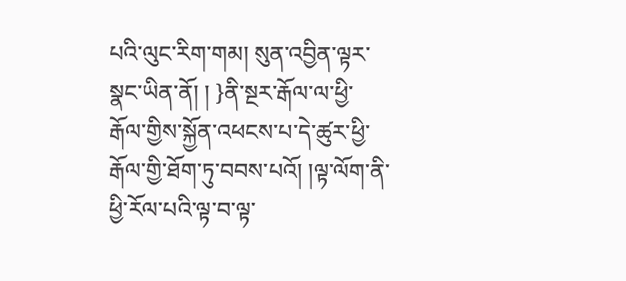པའི་ལུང་རིག་གམ། སུན་འབྱིན་ལྟར་སྣང་ཡིན་ནོ། ། }ནི་སྔར་རྒོལ་ལ་ཕྱི་རྒོལ་གྱིས་སྐྱོན་འཕངས་པ་དེ་ཚུར་ཕྱི་རྒོལ་གྱི་ཐོག་ཏུ་བབས་པའོ། །ལྟ་ལོག་ནི་ཕྱི་རོལ་པའི་ལྟ་བ་ལྟ་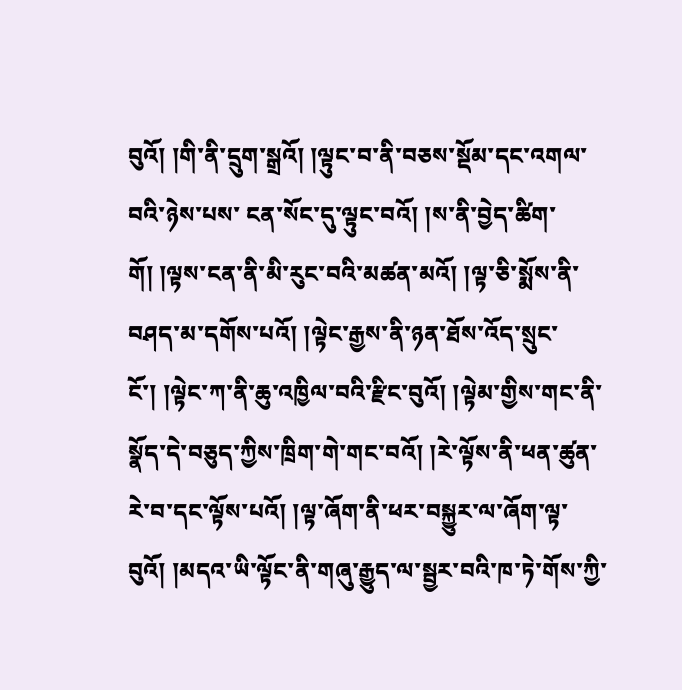བུའོ། །གི་ནི་དྲུག་སྒྲའོ། །ལྟུང་བ་ནི་བཅས་སྡོམ་དང་འགལ་བའི་ཉེས་པས་ ངན་སོང་དུ་ལྟུང་བའོ། །ས་ནི་བྱེད་ཚིག་གོ། །ལྟས་ངན་ནི་མི་རུང་བའི་མཚན་མའོ། །ལྟ་ཅི་སྨོས་ནི་བཤད་མ་དགོས་པའོ། །ལྟེང་རྒྱས་ནི་ཉན་ཐོས་འོད་སྲུང་ངོ་། །ལྟེང་ཀ་ནི་ཆུ་འཁྱིལ་བའི་རྫིང་བུའོ། །ལྟེམ་གྱིས་གང་ནི་སྣོད་དེ་བཅུད་ཀྱིས་ཁྲིག་གེ་གང་བའོ། །རེ་ལྟོས་ནི་ཕན་ཚུན་རེ་བ་དང་ལྟོས་པའོ། །ལྟ་ཞོག་ནི་ཕར་བསྐྱུར་ལ་ཞོག་ལྟ་བུའོ། །མདའ་ཡི་ལྟོང་ནི་གཞུ་རྒྱུད་ལ་སྦྱར་བའི་ཁ་ཏེ་གོས་ཀྱི་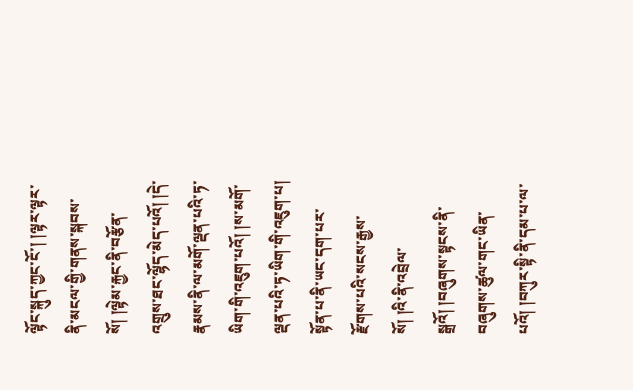ལྟོང་སྐུད་ཀྱང་ངོ་། །ལྟར་ལྟར་ནི་མངལ་གྱི་གནས་སྐབས་སོ། །ལྟེམ་རྐྱང་ནི་བརྩོན་འགྲུས་ཐང་ལྷོད་མེད་པའོ། །དེ་རྣམས་ནི་ལ་མགོ་ལྡན་པའི་ཏ་ཡིག་གི་འཇུག་པའོ། །ས་མགོ་ལྡན་པའི་ཏ་ཡིག་གི་འཇུག་པ། སྟོན་པ་ནི་ཡང་དག་པར་རྫོགས་པའི་སངས་རྒྱས་སོ། །འི་ནི་འབྲེལ་སྒྲའོ། །བཞུགས་སྟངས་ནི་བཞུགས་ཚུལ་གང་ཡིན་པའོ། །བཀུར་སྟི་ནི་དམ་པ་ལ་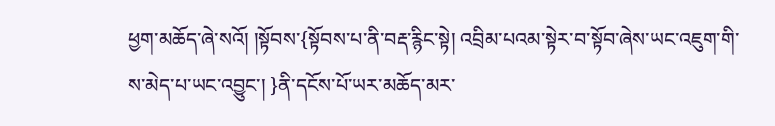ཕྱག་མཆོད་ཞེ་སའོ། །སྟོབས་{སྟོབས་པ་ནི་བརྡ་རྙིང་སྟེ། འབྲིམ་པའམ་སྟེར་བ་སྟོབ་ཞེས་ཡང་འཇུག་གི་ས་མེད་པ་ཡང་འབྱུང་། }ནི་དངོས་པོ་ཡར་མཆོད་མར་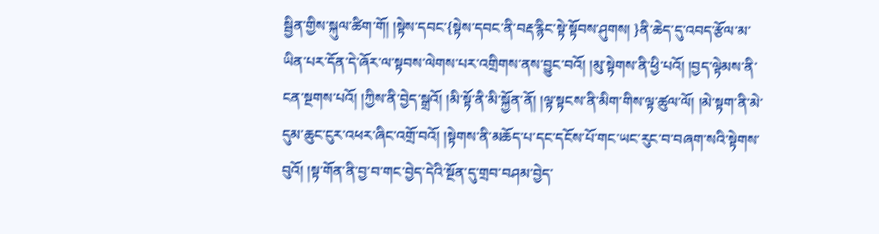སྦྱིན་གྱིས་སྐུལ་ཚིག་གོ། །སྟེས་དབང་{སྟེས་དབང་ནི་བརྡ་རྙིང་སྟེ་སྟོབས་ཤུགས། }ནི་ཆེད་དུ་འབད་རྩོལ་མ་ཡིན་པར་དོན་དེ་ཞོར་ལ་སྟབས་ལེགས་པར་འགྲིགས་ནས་བྱུང་བའོ། །མུ་སྟེགས་ནི་ཕྱི་པའོ། །བྱད་ལྟེམས་ནི་ངན་སྔགས་པའོ། །ཀྱིས་ནི་བྱེད་སྒྲའོ། །མི་སྟོ་ནི་མི་སྐྱོན་ནོ། །ལྟ་སྟངས་ནི་མིག་གིས་ལྟ་ཚུལ་ལོ། །མེ་སྟག་ནི་མེ་དུམ་ཆུང་ངུར་འཕར་ཞིང་འགྲོ་བའོ། །སྟེགས་ནི་མཆོད་པ་དང་དངོས་པོ་གང་ཡང་རུང་བ་བཞག་སའི་སྟེགས་བུའོ། །སྟ་གོན་ནི་བྱ་བ་གང་བྱེད་དེའི་སྔོན་དུ་གྲབ་བཤམ་བྱེད་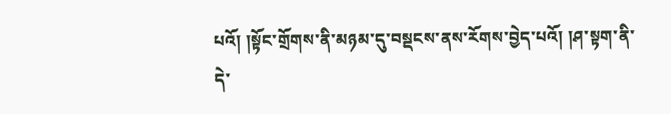པའོ། །སྟོང་གྲོགས་ནི་མཉམ་དུ་བསྡངས་ནས་རོགས་བྱེད་པའོ། །ཤ་སྟག་ནི་དེ་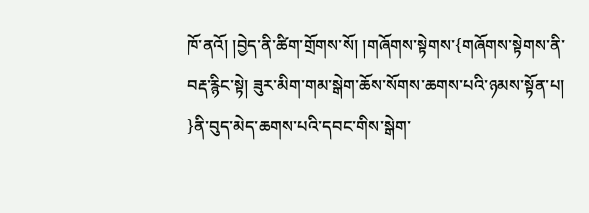ཁོ་ནའོ། །བྱེད་ནི་ཚིག་གྲོགས་སོ། །གཞོགས་སྟེགས་{གཞོགས་སྟེགས་ནི་བརྡ་རྙིང་སྟེ། ཟུར་མིག་གམ་སྒེག་ཆོས་སོགས་ཆགས་པའི་ཉམས་སྟོན་པ། }ནི་བུད་མེད་ཆགས་པའི་དབང་གིས་སྒེག་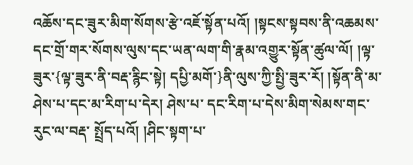འཆོས་དང་ཟུར་མིག་སོགས་རྩེ་འཇོ་སྟོན་པའོ། །སྟངས་སྟབས་ནི་འཆམས་དང་གྲོ་གར་སོགས་ལུས་དང་ཡན་ལག་གི་རྣམ་འགྱུར་སྟོན་ཚུལ་ལོ། །ལྟ་ཟུར་{ལྟ་ཟུར་ནི་བརྡ་རྙིང་སྟེ། དཔྱི་མགོ་}ནི་ལུས་ཀྱི་སྤྱི་ཟུར་རོ། །སྟོན་ནི་མ་ཤེས་པ་དང་མ་རིག་པ་དེར། ཤེས་པ་ དང་རིག་པ་དེས་མིག་སེམས་གང་རུང་ལ་བརྡ་ སྤྲོད་པའོ། །ཤིང་སྟག་པ་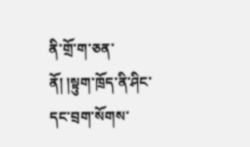ནི་གྲོ་ག་ཅན་ནོ། །སྟུག་ཁྲོད་ནི་ཤིང་དང་བྲག་སོགས་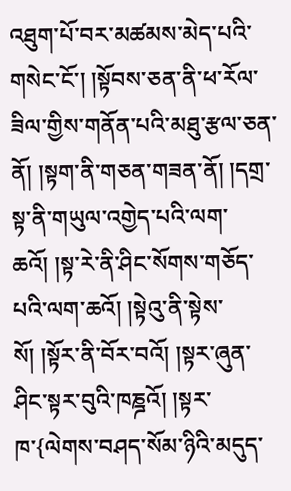འཐུག་པོ་བར་མཚམས་མེད་པའི་གསེང་ངོ་། །སྟོབས་ཅན་ནི་ཕ་རོལ་ཟིལ་གྱིས་གནོན་པའི་མཐུ་རྩལ་ཅན་ནོ། །སྟག་ནི་གཅན་གཟན་ནོ། །དགྲ་སྟ་ནི་གཡུལ་འགྱེད་པའི་ལག་ཆའོ། །སྟ་རེ་ནི་ཤིང་སོགས་གཅོད་པའི་ལག་ཆའོ། །སྟེའུ་ནི་སྟེས་སོ། །སྟོར་ནི་བོར་བའོ། །སྟར་ཞུན་ཤིང་སྟར་བུའི་ཁཎྜའོ། །སྟར་ཁ་{ལེགས་བཤད་སོམ་ཉིའི་མདུད་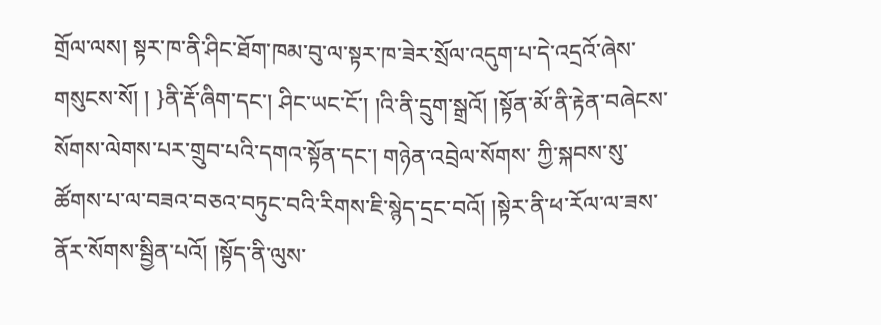གྲོལ་ལས། སྟར་ཁ་ནི་ཤིང་ཐོག་ཁམ་བུ་ལ་སྟར་ཁ་ཟེར་སྲོལ་འདུག་པ་དེ་འདྲའོ་ཞེས་གསུངས་སོ། ། }ནི་རྡོ་ཞིག་དང་། ཤིང་ཡང་ངོ་། །འི་ནི་དྲུག་སྒྲའོ། །སྟོན་མོ་ནི་རྟེན་བཞེངས་སོགས་ལེགས་པར་གྲུབ་པའི་དགའ་སྟོན་དང་། གཉེན་འབྲེལ་སོགས་ ཀྱི་སྐབས་སུ་ཚོགས་པ་ལ་བཟའ་བཅའ་བཏུང་བའི་རིགས་ཇི་སྙེད་དྲང་བའོ། །སྟེར་ནི་ཕ་རོལ་ལ་ཟས་ནོར་སོགས་སྦྱིན་པའོ། །སྟོད་ནི་ལུས་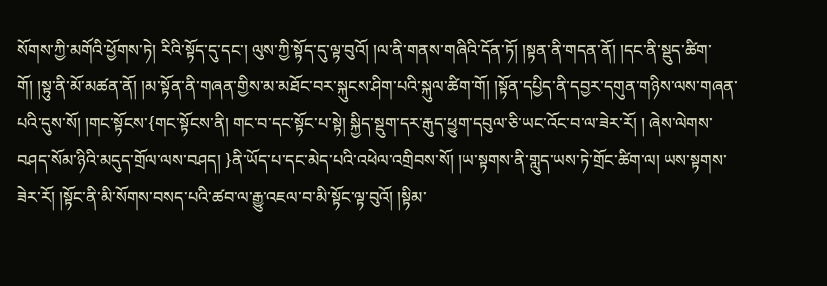སོགས་ཀྱི་མགོའི་ཕྱོགས་ཏེ། རིའི་སྟོད་དུ་དང་། ལུས་ཀྱི་སྟོད་དུ་ལྟ་བུའོ། །ལ་ནི་གནས་གཞིའི་དོན་ཏོ། །སྟན་ནི་གདན་ནོ། །དང་ནི་སྡུད་ཚིག་གོ། །སྟུ་ནི་མོ་མཚན་ནོ། །མ་སྟོན་ནི་གཞན་གྱིས་མ་མཐོང་བར་སྐུངས་ཤིག་པའི་སྐུལ་ཚིག་གོ། །སྟོན་དཔྱིད་ནི་དབྱར་དགུན་གཉིས་ལས་གཞན་པའི་དུས་སོ། །གང་སྟོངས་{གང་སྟོངས་ནི། གང་བ་དང་སྟོང་པ་སྟེ། སྐྱིད་སྡུག་དར་རྒུད་ཕྱུག་དབུལ་ཅི་ཡང་འོང་བ་ལ་ཟེར་རོ། ། ཞེས་ལེགས་བཤད་སོམ་ཉིའི་མདུད་གྲོལ་ལས་བཤད། }ནི་ཡོད་པ་དང་མེད་པའི་འཕེལ་འགྲིབས་སོ། །ཡ་སྟགས་ནི་གླུད་ཡས་ཏེ་གྲོང་ཚིག་ལ། ཡས་སྟགས་ཟེར་རོ། །སྟོང་ནི་མི་སོགས་བསད་པའི་ཚབ་ལ་རྒྱུ་འཇལ་བ་མི་སྟོང་ལྟ་བུའོ། །སྟིམ་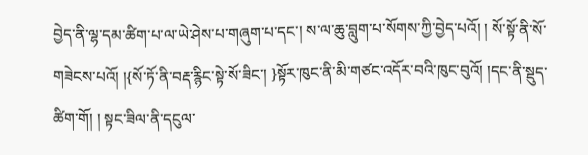བྱེད་ནི་ལྷ་དམ་ཚིག་པ་ལ་ཡེ་ཤེས་པ་གཞུག་པ་དང་། ས་ལ་ཆུ་བླུག་པ་སོགས་ཀྱི་བྱེད་པའོ། ། སོ་སྟོ་ནི་སོ་གཟེངས་པའོ། །{སོ་ཏོ་ནི་བརྡ་རྙིང་སྟེ་སོ་ཟིང་། }སྟོར་ཁུང་ནི་མི་གཙང་འདོར་བའི་ཁུང་བུའོ། །དང་ནི་སྡུད་ཚིག་གོ། ། སྟང་ཟིལ་ནི་དངུལ་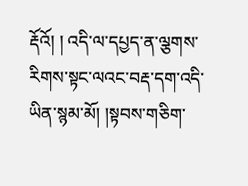རྡོའོ། ། འདི་ལ་དཔྱད་ན་ལྕགས་རིགས་སྟང་ལའང་བརྡ་དག་འདི་ཡིན་སྙམ་མོ། །སྟབས་གཅིག་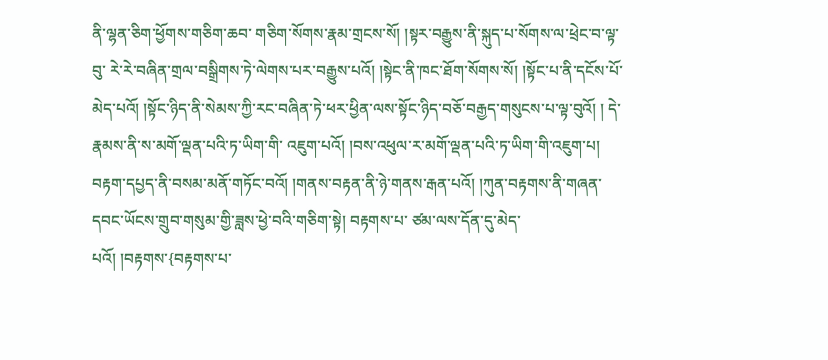ནི་ལྷན་ཅིག་ཕྱོགས་གཅིག་ཆབ་ གཅིག་སོགས་རྣམ་གྲངས་སོ། །སྟར་བརྒྱུས་ནི་སྐུད་པ་སོགས་ལ་ཕྲེང་བ་ལྟ་བུ་ རེ་རེ་བཞིན་གྲལ་བསྒྲིགས་ཏེ་ལེགས་པར་བརྒྱུས་པའོ། །སྟེང་ནི་ཁང་ཐོག་སོགས་སོ། །སྟོང་པ་ནི་དངོས་པོ་མེད་པའོ། །སྟོང་ཉིད་ནི་སེམས་ཀྱི་རང་བཞིན་ཏེ་ཕར་ཕྱིན་ལས་སྟོང་ཉིད་བཅོ་བརྒྱད་གསུངས་པ་ལྟ་བུའོ། ། དེ་རྣམས་ནི་ས་མགོ་ལྡན་པའི་ཏ་ཡིག་གི་ འཇུག་པའོ། །བས་འཕུལ་ར་མགོ་ལྡན་པའི་ཏ་ཡིག་གི་འཇུག་པ། བརྟག་དཔྱད་ནི་བསམ་མནོ་གཏོང་བའོ། །གནས་བརྟན་ནི་ཉེ་གནས་རྒན་པའོ། །ཀུན་བརྟགས་ནི་གཞན་དབང་ཡོངས་གྲུབ་གསུམ་གྱི་ཟླས་ཕྱེ་བའི་གཅིག་སྟེ། བརྟགས་པ་ ཙམ་ལས་དོན་དུ་མེད་པའོ། །བརྟགས་{བརྟགས་པ་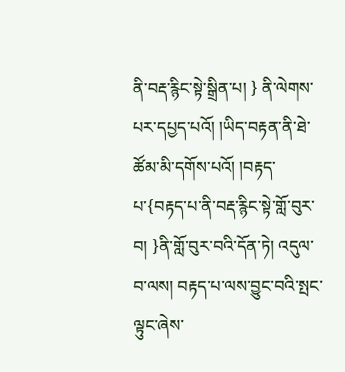ནི་བརྡ་རྙིང་སྟེ་སྒྲིན་པ། } ནི་ལེགས་པར་དཔྱད་པའོ། །ཡིད་བརྟན་ནི་ཐེ་ཚོམ་མི་དགོས་པའོ། །བརྟད་པ་{བརྟད་པ་ནི་བརྡ་རྙིང་སྟེ་གློ་བུར་བ། }ནི་གློ་བུར་བའི་དོན་ཏེ། འདུལ་བ་ལས། བརྟད་པ་ལས་བྱུང་བའི་སྤང་ལྟུང་ཞེས་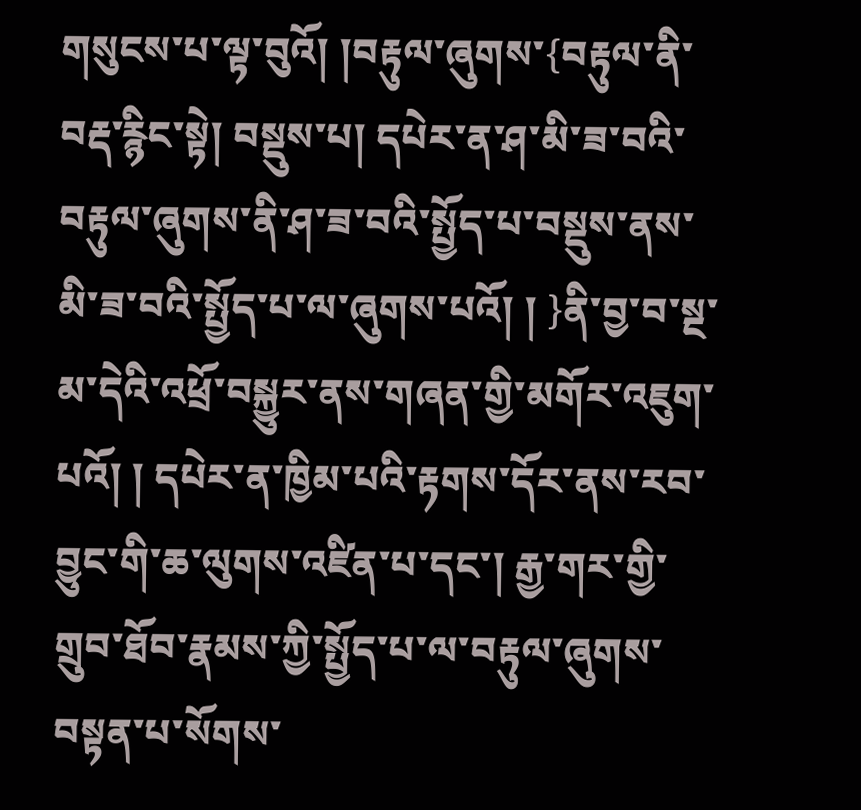གསུངས་པ་ལྟ་བུའོ། །བརྟུལ་ཞུགས་{བརྟུལ་ནི་བརྡ་རྙིང་སྟེ། བསྡུས་པ། དཔེར་ན་ཤ་མི་ཟ་བའི་བརྟུལ་ཞུགས་ནི་ཤ་ཟ་བའི་སྤྱོད་པ་བསྡུས་ནས་མི་ཟ་བའི་སྤྱོད་པ་ལ་ཞུགས་པའོ། ། }ནི་བྱ་བ་སྔ་མ་དེའི་འཕྲོ་བསྐྱུར་ནས་གཞན་གྱི་མགོར་འཇུག་པའོ། ། དཔེར་ན་ཁྱིམ་པའི་རྟགས་དོར་ནས་རབ་བྱུང་གི་ཆ་ལུགས་འཛིན་པ་དང་། རྒྱ་གར་གྱི་གྲུབ་ཐོབ་རྣམས་ཀྱི་སྤྱོད་པ་ལ་བརྟུལ་ཞུགས་བསྟན་པ་སོགས་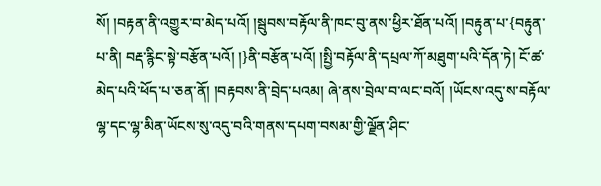སོ། །བརྟན་ནི་འགྱུར་བ་མེད་པའོ། །སྦུབས་བརྟོལ་ནི་ཁང་བུ་ནས་ཕྱིར་ཐོན་པའོ། །བརྟུན་པ་{བརྟུན་པ་ནི། བརྡ་རྙིང་སྟེ་བརྩོན་པའོ། །}ནི་བརྩོན་པའོ། །སྤྱི་བརྟོལ་ནི་དཔྲལ་ཀོ་མཐུག་པའི་དོན་ཏེ། ངོ་ཚ་མེད་པའི་ཕོད་པ་ཅན་ནོ། །བརྟབས་ནི་བྲེད་པའམ། ཞེ་ནས་བྲེལ་བ་ལང་བའོ། །ཡོངས་འདུ་ས་བརྟོལ་ལྷ་དང་ལྷ་མིན་ཡོངས་སུ་འདུ་བའི་གནས་དཔག་བསམ་གྱི་ལྗོན་ཤིང་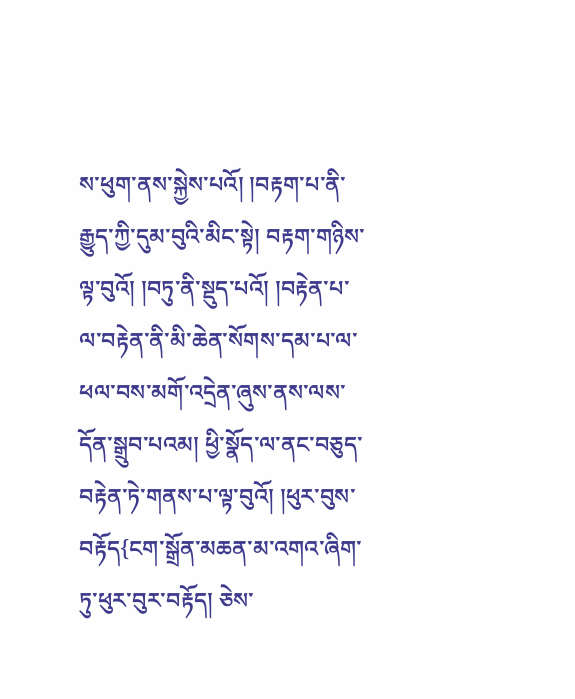ས་ཕུག་ནས་སྐྱེས་པའོ། །བརྟག་པ་ནི་རྒྱུད་ཀྱི་དུམ་བུའི་མིང་སྟེ། བརྟག་གཉིས་ལྟ་བུའོ། །བཏུ་ནི་སྡུད་པའོ། །བརྟེན་པ་ལ་བརྟེན་ནི་མི་ཆེན་སོགས་དམ་པ་ལ་ཕལ་བས་མགོ་འདྲེན་ཞུས་ནས་ལས་དོན་སྒྲུབ་པའམ། ཕྱི་སྣོད་ལ་ནང་བཅུད་བརྟེན་ཏེ་གནས་པ་ལྟ་བུའོ། །ཕུར་བུས་བརྟོད{ངག་སྒྲོན་མཆན་མ་འགའ་ཞིག་ཏུ་ཕུར་བུར་བརྟོད། ཅེས་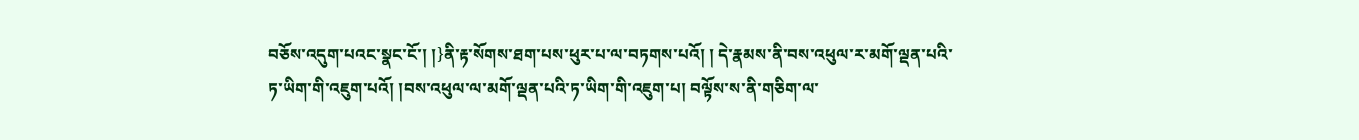བཅོས་འདུག་པའང་སྣང་ངོ་། །}ནི་རྟ་སོགས་ཐག་པས་ཕུར་པ་ལ་བཏགས་པའོ། ། དེ་རྣམས་ནི་བས་འཕུལ་ར་མགོ་ལྡན་པའི་ཏ་ཡིག་གི་འཇུག་པའོ། །བས་འཕུལ་ལ་མགོ་ལྡན་པའི་ཏ་ཡིག་གི་འཇུག་པ། བལྟོས་ས་ནི་གཅིག་ལ་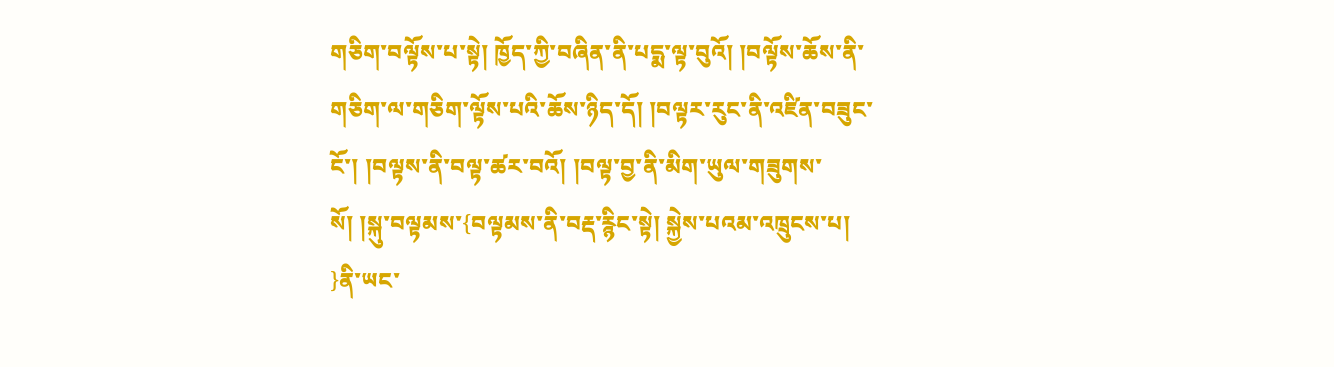གཅིག་བལྟོས་པ་སྟེ། ཁྱོད་ཀྱི་བཞིན་ནི་པདྨ་ལྟ་བུའོ། །བལྟོས་ཆོས་ནི་གཅིག་ལ་གཅིག་ལྟོས་པའི་ཆོས་ཉིད་དོ། །བལྟར་རུང་ནི་འཛིན་བཟུང་ངོ་། །བལྟས་ནི་བལྟ་ཚར་བའོ། །བལྟ་བྱ་ནི་མིག་ཡུལ་གཟུགས་སོ། །སྐུ་བལྟམས་{བལྟམས་ནི་བརྡ་རྙིང་སྟེ། སྐྱེས་པའམ་འཁྲུངས་པ། }ནི་ཡང་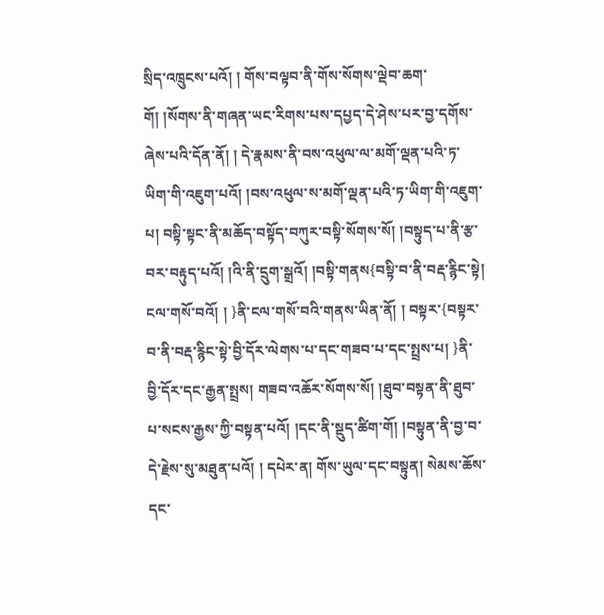སྲིད་འཁྲུངས་པའོ། ། གོས་བལྟབ་ནི་གོས་སོགས་ལྡེབ་ཆག་གོ། །སོགས་ནི་གཞན་ཡང་རིགས་པས་དཔྱད་དེ་ཤེས་པར་བྱ་དགོས་ཞེས་པའི་དོན་ནོ། ། དེ་རྣམས་ནི་བས་འཕུལ་ལ་མགོ་ལྡན་པའི་ཏ་ཡིག་གི་འཇུག་པའོ། །བས་འཕུལ་ས་མགོ་ལྡན་པའི་ཏ་ཡིག་གི་འཇུག་པ། བསྟི་སྟང་ནི་མཆོད་བསྟོད་བཀུར་བསྟི་སོགས་སོ། །བསྟུད་པ་ནི་རྩ་བར་བརྟུད་པའོ། །འི་ནི་དྲུག་སྒྲའོ། །བསྟི་གནས{བསྟི་བ་ནི་བརྡ་རྙིང་སྟེ། ངལ་གསོ་བའོ། ། }ནི་ངལ་གསོ་བའི་གནས་ཡིན་ནོ། ། བསྟར་{བསྟར་བ་ནི་བརྡ་རྙིང་སྟེ་བྱི་དོར་ལེགས་པ་དང་གཟབ་པ་དང་སྤྲས་པ། }ནི་བྱི་དོར་དང་རྒྱན་སྤྲས། གཟབ་འཆོར་སོགས་སོ། །ཐུབ་བསྟན་ནི་ཐུབ་པ་སངས་རྒྱས་ཀྱི་བསྟན་པའོ། །དང་ནི་སྡུད་ཚིག་གོ། །བསྟུན་ནི་བྱ་བ་དེ་རྗེས་སུ་མཐུན་པའོ། ། དཔེར་ན། གོས་ཡུལ་དང་བསྟུན། སེམས་ཆོས་དང་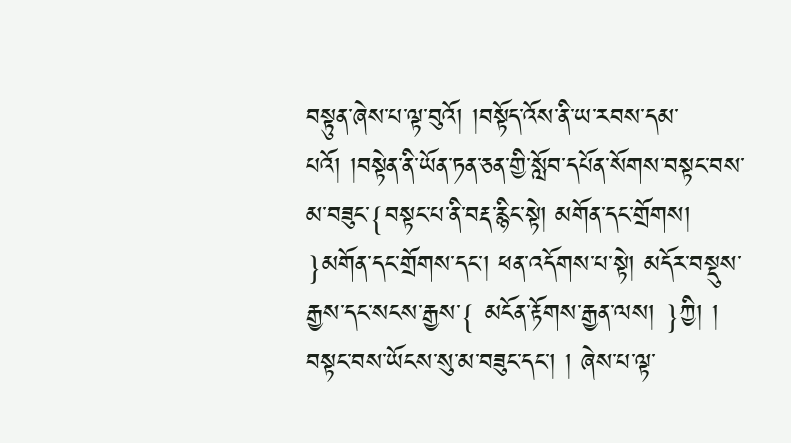བསྟུན་ཞེས་པ་ལྟ་བུའོ། །བསྟོད་འོས་ནི་ཡ་རབས་དམ་པའོ། །བསྟེན་ནི་ཡོན་ཏན་ཅན་གྱི་སློབ་དཔོན་སོགས་བསྟང་བས་མ་བཟུང་{བསྟང་པ་ནི་བརྡ་རྙིང་སྟེ། མགོན་དང་གྲོགས། }མགོན་དང་གྲོགས་དང་། ཕན་འདོགས་པ་སྟེ། མདོར་བསྡུས་རྒྱས་དང་སངས་རྒྱས་{ མངོན་རྟོགས་རྒྱན་ལས། }ཀྱི། ། བསྟང་བས་ཡོངས་སུ་མ་བཟུང་དང་། ། ཞེས་པ་ལྟ་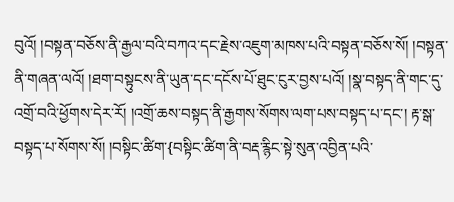བུའོ། །བསྟན་བཅོས་ནི་རྒྱལ་བའི་བཀའ་དང་རྗེས་འཇུག་མཁས་པའི་བསྟན་བཅོས་སོ། །བསྟན་ནི་གཞན་ལའོ། །ཐག་བསྟུངས་ནི་ཡུན་དང་དངོས་པོ་ཐུང་ངུར་བྱས་པའོ། །སྣ་བསྟད་ནི་གང་དུ་འགྲོ་བའི་ཕྱོགས་དེར་རོ། །འགྲོ་ཆས་བསྟད་ནི་རྒྱགས་སོགས་ལག་པས་བསྟད་པ་དང་། རྟ་སྒ་བསྟད་པ་སོགས་སོ། །བསྟིང་ཚིག་{བསྟིང་ཚིག་ནི་བརྡ་རྙིང་སྟེ་སུན་འབྱིན་པའི་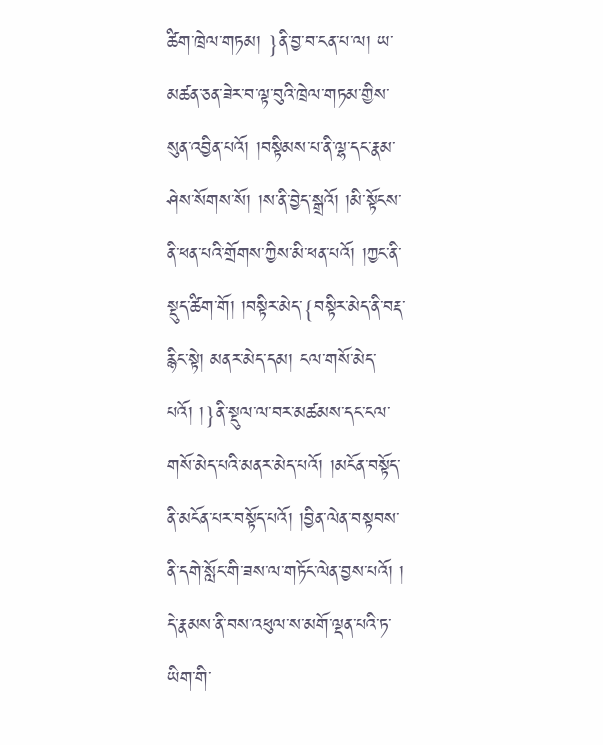ཚིག་ཁྲེལ་གཏམ། }ནི་བྱ་བ་ངན་པ་ལ། ཡ་མཚན་ཅན་ཟེར་བ་ལྟ་བུའི་ཁྲེལ་གཏམ་གྱིས་སུན་འབྱིན་པའོ། །བསྟིམས་པ་ནི་ལྷ་དང་རྣམ་ཤེས་སོགས་སོ། །ས་ནི་བྱེད་སྒྲའོ། །མི་སྟོངས་ནི་ཕན་པའི་གྲོགས་ཀྱིས་མི་ཕན་པའོ། །ཀྱང་ནི་སྡུད་ཚིག་གོ། །བསྟིར་མེད་{བསྟིར་མེད་ནི་བརྡ་རྙིང་སྟེ། མནར་མེད་དམ། ངལ་གསོ་མེད་པའོ། །}ནི་སྡུལ་ལ་བར་མཚམས་དང་ངལ་གསོ་མེད་པའི་མནར་མེད་པའོ། །མངོན་བསྟོད་ནི་མངོན་པར་བསྟོད་པའོ། །བྱིན་ལེན་བསྟབས་ནི་དགེ་སློང་གི་ཟས་ལ་གཏོང་ལེན་བྱས་པའོ། ། དེ་རྣམས་ནི་བས་འཕུལ་ས་མགོ་ལྡན་པའི་ཏ་ཡིག་གི་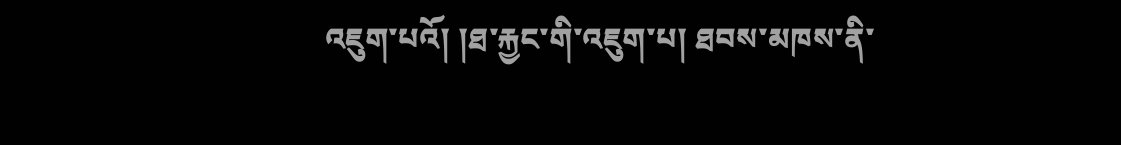འཇུག་པའོ། །ཐ་རྐྱང་གི་འཇུག་པ། ཐབས་མཁས་ནི་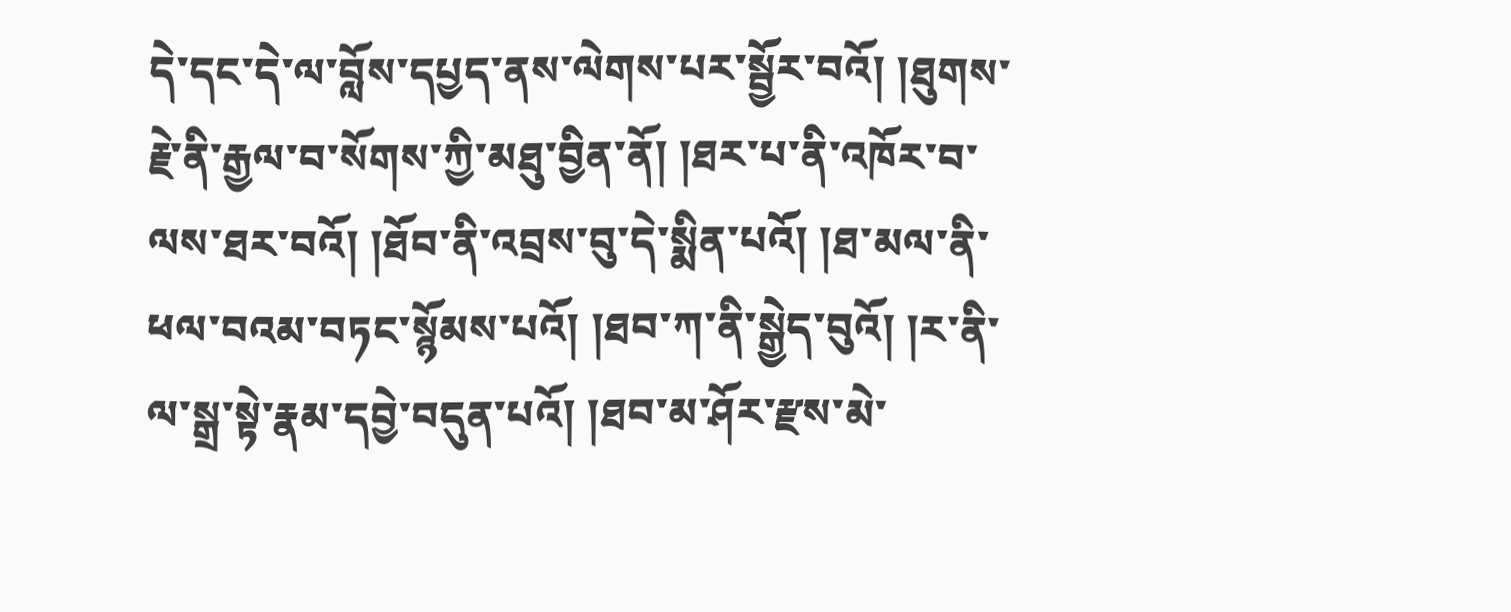དེ་དང་དེ་ལ་བློས་དཔྱད་ནས་ལེགས་པར་སྦྱོར་བའོ། །ཐུགས་རྗེ་ནི་རྒྱལ་བ་སོགས་ཀྱི་མཐུ་བྱིན་ནོ། །ཐར་པ་ནི་འཁོར་བ་ལས་ཐར་བའོ། །ཐོབ་ནི་འབྲས་བུ་དེ་སྨིན་པའོ། །ཐ་མལ་ནི་ཕལ་བའམ་བཏང་སྙོམས་པའོ། །ཐབ་ཀ་ནི་སྒྱེད་བུའོ། །ར་ནི་ལ་སྒྲ་སྟེ་རྣམ་དབྱེ་བདུན་པའོ། །ཐབ་མ་ཤོར་རྫས་མེ་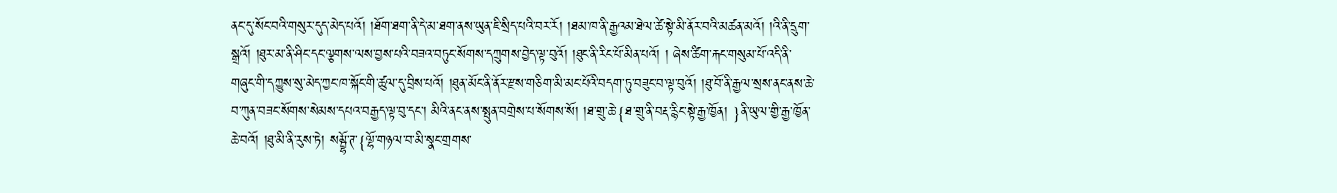ནང་དུ་སོང་བའི་གསུར་དུད་མེད་པའོ། །ཐོག་ཐག་ནི་དེ་མ་ཐག་ནས་ཡུན་ཇི་སྲིད་པའི་བར་རོ། །ཐམ་ཁ་ནི་རྒྱའམ་ཐེལ་ཚེ་སྟེ་མི་ནོར་བའི་མཚན་མའོ། །འི་ནི་དྲུག་སྒྲའོ། །ཐུར་མ་ནི་ཤིང་དང་ལྕགས་ལས་བྱས་པའི་བཟའ་བཏུང་སོགས་དཀྲུགས་བྱེད་ལྟ་བུའོ། །ཐུང་ནི་རིང་པོ་མིན་པའོ། ། ཞེས་ཚིག་རྐང་གསུམ་པོ་འདི་ནི་གཞུང་གི་དཀྱུས་སུ་མེད་ཀྱང་ཁ་སྐོང་གི་ཚུལ་དུ་བྲིས་པའོ། །ཐུན་མོང་ནི་ནོར་རྫས་གཅིག་མི་མང་པོའི་བདག་ཏུ་བཟུང་བ་ལྟ་བུའོ། །ཐུ་བོ་ནི་རྒྱལ་སྲས་ནང་ནས་ཆེ་བ་ཀུན་བཟང་སོགས་སེམས་དཔའ་བརྒྱད་ལྟ་བུ་དང་། མིའི་ནང་ནས་སྤུན་བགྲེས་པ་སོགས་སོ། །ཐ་གྲུ་ཆེ་{ཐ་གྲུ་ནི་བརྡ་རྙིང་སྟེ་རྒྱ་ཁྱོན། }ནི་ཡུལ་གྱི་རྒྱ་ཁྱོན་ཆེ་བའོ། །ཐུ་མི་ནི་རུས་ཏེ། སམྦྷོ་ཊ་{ལྷོ་གཉལ་བ་མི་སྣང་གྲགས་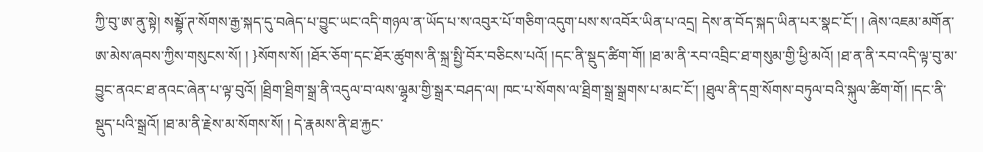ཀྱི་བུ་ཨ་ནུ་སྟེ། སམྦྷོ་ཊ་སོགས་རྒྱ་སྐད་དུ་བཞེད་པ་བྱུང་ཡང་འདི་གཉལ་ན་ཡོད་པ་ས་འབུར་པོ་གཅིག་འདུག་པས་ས་འབོར་ཡིན་པ་འདྲ། དེས་ན་བོད་སྐད་ཡིན་པར་སྣང་ངོ་། ། ཞེས་འཇམ་མགོན་ཨ་མེས་ཞབས་ཀྱིས་གསུངས་སོ། ། }སོགས་སོ། །ཐོར་ཅོག་དང་ཐོར་ཚུགས་ནི་སྐྲ་སྤྱི་བོར་བཅིངས་པའོ། །དང་ནི་སྡུད་ཚིག་གོ། །ཐ་མ་ནི་རབ་འབྲིང་ཐ་གསུམ་གྱི་ཕྱི་མའོ། །ཐ་ན་ནི་རབ་འདི་ལྟ་བུ་མ་བྱུང་ནའང་ཐ་ནའང་ཞེན་པ་ལྟ་བུའོ། །ཐྲིག་ཐྲིག་སྒྲ་ནི་འདུལ་བ་ལས་ལྷྭམ་གྱི་སྒྲར་བཤད་ལ། ཁང་པ་སོགས་ལ་ཐྲིག་སྒྲ་སྒྲགས་པ་མང་ངོ་། །ཐུལ་ནི་དགྲ་སོགས་བཏུལ་བའི་སྐུལ་ཚིག་གོ། །དང་ནི་སྡུད་པའི་སྒྲའོ། །ཐ་མ་ནི་རྗེས་མ་སོགས་སོ། ། དེ་རྣམས་ནི་ཐ་རྐྱང་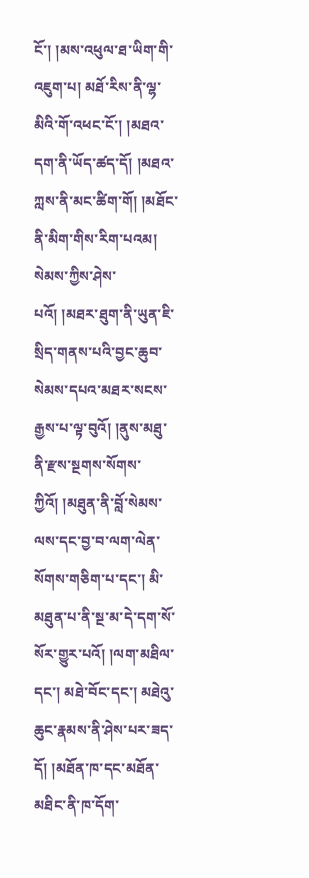ངོ་། །མས་འཕུལ་ཐ་ཡིག་གི་འཇུག་པ། མཐོ་རིས་ནི་ལྷ་མིའི་གོ་འཕང་ངོ་། །མཐའ་དག་ནི་ཡོད་ཚད་དོ། །མཐའ་ཀླས་ནི་མང་ཚིག་གོ། །མཐོང་ནི་མིག་གིས་རིག་པའམ། སེམས་ཀྱིས་ཤེས་པའོ། །མཐར་ཐུག་ནི་ཡུན་ཇི་སྲིད་གནས་པའི་བྱང་ཆུབ་སེམས་དཔའ་མཐར་སངས་རྒྱས་པ་ལྟ་བུའོ། །ནུས་མཐུ་ནི་རྫས་སྔགས་སོགས་ཀྱིའོ། །མཐུན་ནི་བློ་སེམས་ལས་དང་བྱ་བ་ལག་ལེན་སོགས་གཅིག་པ་དང་། མི་མཐུན་པ་ནི་སྔ་མ་དེ་དག་སོ་སོར་གྱུར་པའོ། །ལག་མཐིལ་དང་། མཐེ་བོང་དང་། མཐེའུ་ཆུང་རྣམས་ནི་ཤེས་པར་ཟད་དོ། །མཐོན་ཁ་དང་མཐོན་མཐིང་ནི་ཁ་དོག་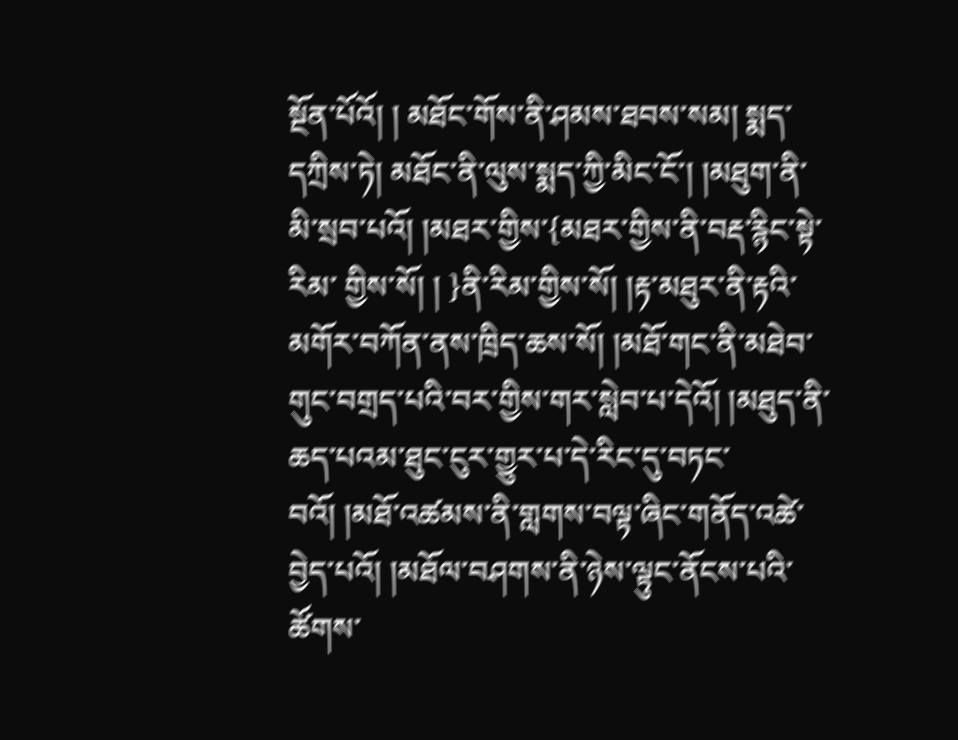སྔོན་པོའོ། ། མཐོང་གོས་ནི་ཤམས་ཐབས་སམ། སྨད་དཀྲིས་ཏེ། མཐོང་ནི་ལུས་སྨད་ཀྱི་མིང་ངོ་། །མཐུག་ནི་མི་སྲབ་པའོ། །མཐར་གྱིས་{མཐར་གྱིས་ནི་བརྡ་རྙིང་སྟེ་རིམ་ གྱིས་སོ། ། }ནི་རིམ་གྱིས་སོ། །རྟ་མཐུར་ནི་རྟའི་མགོར་བཀོན་ནས་ཁྲིད་ཆས་སོ། །མཐོ་གང་ནི་མཐེབ་གུང་བགྲད་པའི་བར་གྱིས་གར་སླེབ་པ་དེའོ། །མཐུད་ནི་ཆད་པའམ་ཐུང་ངུར་གྱུར་པ་དེ་རིང་དུ་བཏང་བའོ། །མཐོ་འཚམས་ནི་གླགས་བལྟ་ཞིང་གནོད་འཚེ་བྱེད་པའོ། །མཐོལ་བཤགས་ནི་ཉེས་ལྟུང་ནོངས་པའི་ཚོགས་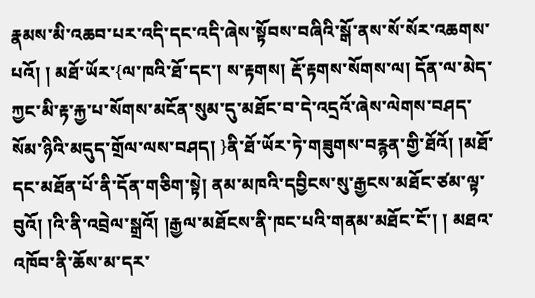རྣམས་མི་འཆབ་པར་འདི་དང་འདི་ཞེས་སྟོབས་བཞིའི་སྒོ་ནས་སོ་སོར་འཆགས་པའོ། ། མཐོ་ཡོར་{ལ་ཁའི་ཐོ་དང་། ས་རྟགས། རྡོ་རྟགས་སོགས་ལ། དོན་ལ་མེད་ཀྱང་མི་རྟ་རྐྱ་པ་སོགས་མངོན་སུམ་དུ་མཐོང་བ་དེ་འདྲའོ་ཞེས་ལེགས་བཤད་སོམ་ཉིའི་མདུད་གྲོལ་ལས་བཤད། }ནི་ཐོ་ཡོར་ཏེ་གཟུགས་བརྙན་གྱི་ཐོའོ། །མཐོ་དང་མཐོན་པོ་ནི་དོན་གཅིག་སྟེ། ནམ་མཁའི་དབྱིངས་སུ་རྒྱངས་མཐོང་ཙམ་ལྟ་བུའོ། །འི་ནི་འབྲེལ་སྒྲའོ། །རྒྱལ་མཐོངས་ནི་ཁང་པའི་གནམ་མཐོང་ངོ་། ། མཐའ་འཁོབ་ནི་ཆོས་མ་དར་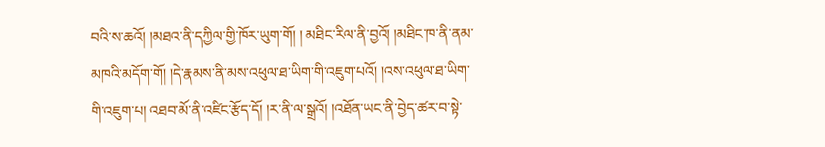བའི་ས་ཆའོ། །མཐའ་ནི་དཀྱིལ་གྱི་ཁོར་ཡུག་གོ། ། མཐིང་རིལ་ནི་བྱའོ། །མཐིང་ཁ་ནི་ནམ་མཁའི་མདོག་གོ། །དེ་རྣམས་ནི་མས་འཕུལ་ཐ་ཡིག་གི་འཇུག་པའོ། །འས་འཕུལ་ཐ་ཡིག་གི་འཇུག་པ། འཐབ་མོ་ནི་འཛིང་རྩོད་དོ། །ར་ནི་ལ་སྒྲའོ། །འཐོན་ཡང་ནི་བྱེད་ཚར་བ་སྟེ་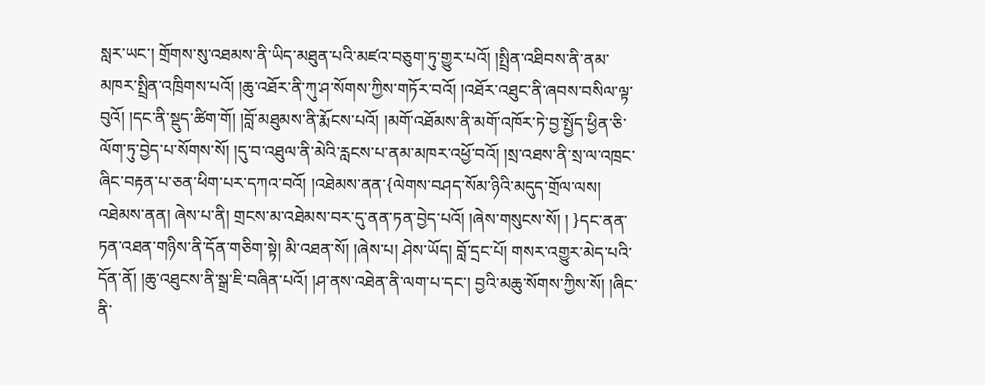སླར་ཡང་། གྲོགས་སུ་འཐམས་ནི་ཡིད་མཐུན་པའི་མཛའ་བཅུག་ཏུ་གྱུར་པའོ། །སྤྲིན་འཐིབས་ནི་ནམ་མཁར་སྤྲིན་འཁྲིགས་པའོ། །ཆུ་འཐོར་ནི་ཀུ་ཤ་སོགས་ཀྱིས་གཏོར་བའོ། །འཐོར་འཐུང་ནི་ཞབས་བསིལ་ལྟ་བུའོ། །དང་ནི་སྡུད་ཚིག་གོ། །བློ་མཐུམས་ནི་རྨོངས་པའོ། །མགོ་འཐོམས་ནི་མགོ་འཁོར་ཏེ་བྱ་སྤྱོད་ཕྱིན་ཅི་ལོག་ཏུ་བྱེད་པ་སོགས་སོ། །དུ་བ་འཐུལ་ནི་མེའི་རླངས་པ་ནམ་མཁར་འཕྱོ་བའོ། །སྲ་འཐས་ནི་སྲ་ལ་འཁྲང་ཞིང་བརྟན་པ་ཅན་ཕིག་པར་དཀའ་བའོ། །འཐེམས་ནན་{ལེགས་བཤད་སོམ་ཉིའི་མདུད་གྲོལ་ལས། འཐེམས་ནན། ཞེས་པ་ནི། གྲངས་མ་འཐེམས་བར་དུ་ནན་ཏན་བྱེད་པའོ། །ཞེས་གསུངས་སོ། ། }དང་ནན་ཏན་འཐན་གཉིས་ནི་དོན་གཅིག་སྟེ། མི་འཐན་སོ། །ཞེས་པ། ཤེས་ཡོད། བློ་དྲང་པོ། གསར་འགྱུར་མེད་པའི་དོན་ནོ། །ཆུ་འཐུངས་ནི་སྒྲ་ཇི་བཞིན་པའོ། །ཤ་ནས་འཐེན་ནི་ལག་པ་དང་། བྱའི་མཆུ་སོགས་ཀྱིས་སོ། །ཞིང་ནི་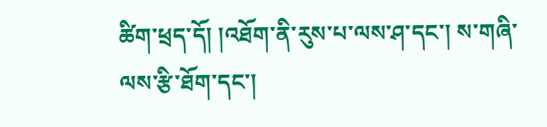ཚིག་ཕྲད་དོ། །འཐོག་ནི་རུས་པ་ལས་ཤ་དང་། ས་གཞི་ལས་རྩི་ཐོག་དང་།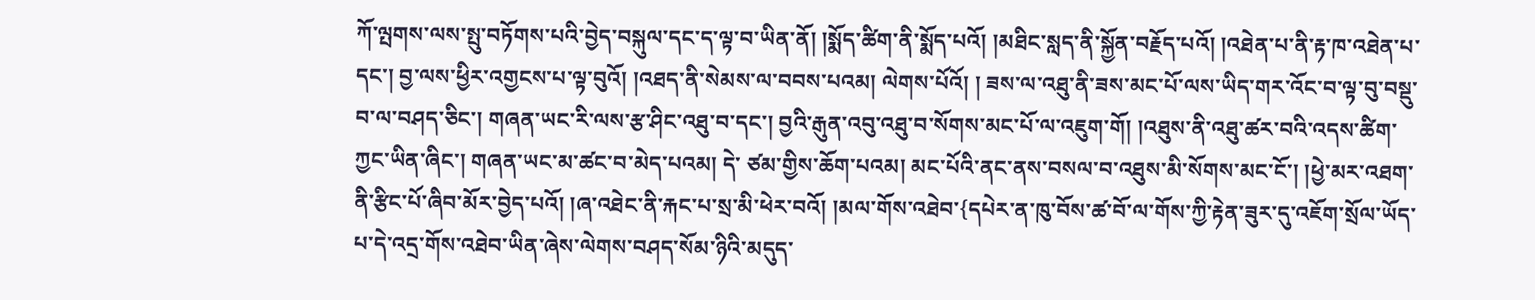ཀོ་ལྤགས་ལས་སྤུ་བཏོགས་པའི་བྱེད་བསྐུལ་དང་ད་ལྟ་བ་ཡིན་ནོ། །སྨོད་ཚིག་ནི་སྨོད་པའོ། །མཐིང་སླད་ནི་སྐྱོན་བརྗོད་པའོ། །འཐེན་པ་ནི་རྟ་ཁ་འཐེན་པ་དང་། བྱ་ལས་ཕྱིར་འགྱངས་པ་ལྟ་བུའོ། །འཐད་ནི་སེམས་ལ་བབས་པའམ། ལེགས་པོའོ། ། ཟས་ལ་འཐུ་ནི་ཟས་མང་པོ་ལས་ཡིད་གར་འོང་བ་ལྟ་བུ་བསྡུ་བ་ལ་བཤད་ཅིང་། གཞན་ཡང་རི་ལས་རྩ་ཤིང་འཐུ་བ་དང་། བྱའི་རྒུན་འབུ་འཐུ་བ་སོགས་མང་པོ་ལ་འཇུག་གོ། །འཐུས་ནི་འཐུ་ཚར་བའི་འདས་ཚིག་ཀྱང་ཡིན་ཞིང་། གཞན་ཡང་མ་ཚང་བ་མེད་པའམ། དེ་ ཙམ་གྱིས་ཆོག་པའམ། མང་པོའི་ནང་ནས་བསལ་བ་འཐུས་མི་སོགས་མང་ངོ་། །ཕྱེ་མར་འཐག་ནི་རྩིང་པོ་ཞིབ་མོར་བྱེད་པའོ། །ཞ་འཐེང་ནི་རྐང་པ་སྲ་མི་ཕེར་བའོ། །མལ་གོས་འཐེབ་{དཔེར་ན་ཁུ་བོས་ཚ་བོ་ལ་གོས་ཀྱི་རྟེན་ཟུར་དུ་འཇོག་སྲོལ་ཡོད་པ་དེ་འདྲ་གོས་འཐེབ་ཡིན་ཞེས་ལེགས་བཤད་སོམ་ཉིའི་མདུད་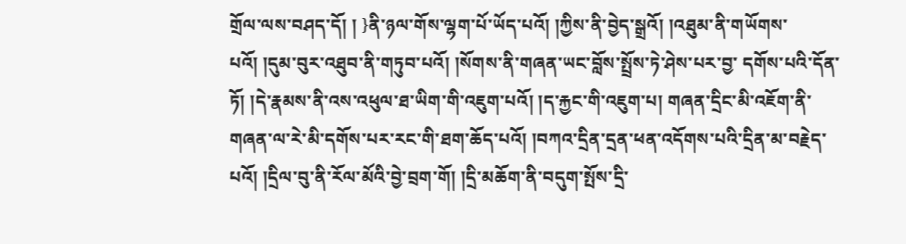གྲོལ་ལས་བཤད་དོ། ། }ནི་ཉལ་གོས་ལྷག་པོ་ཡོད་པའོ། །ཀྱིས་ནི་བྱེད་སྒྲའོ། །འཐུམ་ནི་གཡོགས་པའོ། །དུམ་བུར་འཐུབ་ནི་གཏུབ་པའོ། །སོགས་ནི་གཞན་ཡང་བློས་སྤྲོས་ཏེ་ཤེས་པར་བྱ་ དགོས་པའི་དོན་ཏོ། །དེ་རྣམས་ནི་འས་འཕུལ་ཐ་ཡིག་གི་འཇུག་པའོ། །ད་རྐྱང་གི་འཇུག་པ། གཞན་དྲིང་མི་འཇོག་ནི་གཞན་ལ་རེ་མི་དགོས་པར་རང་གི་ཐག་ཆོད་པའོ། །བཀའ་དྲིན་དྲན་ཕན་འདོགས་པའི་དྲིན་མ་བརྗེད་པའོ། །དྲིལ་བུ་ནི་རོལ་མོའི་བྱེ་བྲག་གོ། །དྲི་མཆོག་ནི་བདུག་སྤོས་དྲི་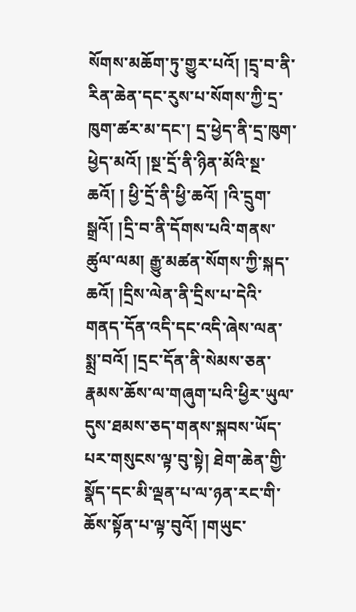སོགས་མཆོག་ཏུ་གྱུར་པའོ། །དྲྭ་བ་ནི་རིན་ཆེན་དང་རུས་པ་སོགས་ཀྱི་དྲ་ཁུག་ཚར་མ་དང་། དྲ་ཕྱེད་ནི་དྲ་ཁུག་ཕྱེད་མའོ། །སྔ་དྲོ་ནི་ཉིན་མོའི་སྔ་ཆའོ། ། ཕྱི་དྲོ་ནི་ཕྱི་ཆའོ། །འི་དྲུག་སྒྲའོ། །དྲི་བ་ནི་དོགས་པའི་གནས་ཚུལ་ལམ། རྒྱུ་མཚན་སོགས་ཀྱི་སྐད་ཆའོ། །དྲིས་ལེན་ནི་དྲིས་པ་དེའི་གནད་དོན་འདི་དང་འདི་ཞེས་ལན་སྨྲ་བའོ། །དྲང་དོན་ནི་སེམས་ཅན་རྣམས་ཆོས་ལ་གཞུག་པའི་ཕྱིར་ཡུལ་དུས་ཐམས་ཅད་གནས་སྐབས་ཡོད་པར་གསུངས་ལྟ་བུ་སྟེ། ཐེག་ཆེན་གྱི་སྣོད་དང་མི་ལྡན་པ་ལ་ཉན་རང་གི་ཆོས་སྟོན་པ་ལྟ་བུའོ། །གཡུང་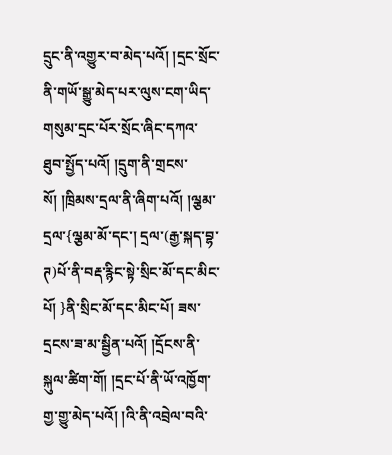དྲུང་ནི་འགྱུར་བ་མེད་པའོ། །དྲང་སྲོང་ནི་གཡོ་སྒྱུ་མེད་པར་ལུས་ངག་ཡིད་གསུམ་དྲང་པོར་སྲོང་ཞིང་དཀའ་ཐུབ་སྤྱོད་པའོ། །དྲུག་ནི་གྲངས་སོ། །ཁྲིམས་དྲལ་ནི་ཞིག་པའོ། །ལྕམ་དྲལ་{ལྕམ་མོ་དང་། དྲལ་(རྒྱ་སྐད་བྷ་ཊ)པོ་ནི་བརྡ་རྙིང་སྟེ་སྲིང་མོ་དང་མིང་པོ། }ནི་སྲིང་མོ་དང་མིང་པོ། ཟས་དྲངས་ཟ་མ་སྦྱིན་པའོ། །དྲོངས་ནི་སྐུལ་ཚིག་གོ། །དྲང་པོ་ནི་ཡོ་འཁྱོག་གྱ་གྱུ་མེད་པའོ། །འི་ནི་འབྲེལ་བའི་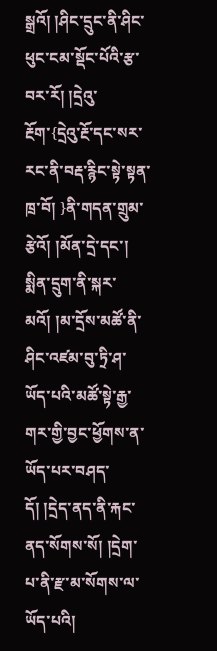སྒྲའོ། །ཤིང་དྲུང་ནི་ཤིང་ཕུང་ངམ་སྡོང་པོའི་རྩ་བར་རོ། །དྲེའུ་རྔོག་{དྲེའུ་རྔོ་དང་སར་རང་ནི་བརྡ་རྙིང་སྟེ་སྟན་ཁྲ་བོ། }ནི་གདན་གྲུམ་རྩེའོ། །མོན་དྲེ་དང་། སྨིན་དྲུག་ནི་སྐར་མའོ། །མ་དྲོས་མཚོ་ནི་ཤིང་འཛམ་བུ་ཏྲི་ཤ་ཡོད་པའི་མཚོ་སྟེ་རྒྱ་གར་གྱི་བྱང་ཕྱོགས་ན་ཡོད་པར་བཤད་དོ། །དྲེད་ནད་ནི་རྐང་ནད་སོགས་སོ། །དྲེག་པ་ནི་རྫ་མ་སོགས་ལ་ཡོད་པའི།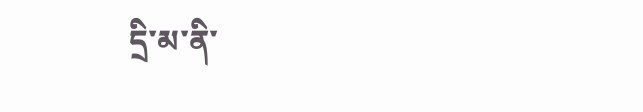དྲི་མ་ནི་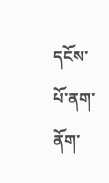དངོས་པོ་ནག་ནོག་